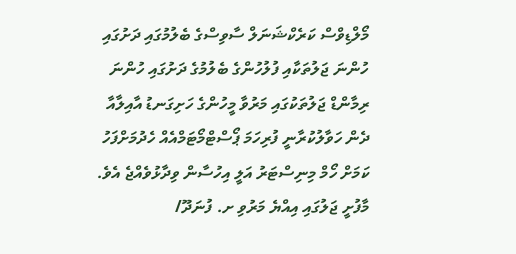މޯލްޑިވްސް ކަރެކްޝަނަލް ސާވިސްގެ ބެލުމުގައި ދަށުގައި ހުންނަ ޖަލުތަކާއި ފުލުހުންގެ ބެލުމުގެ ދަށުގައި ހުންނަ ރިމާންޑް ޖަލުތަކުގައި މަރުވާ މީހުންގެ ހަށިގަނޑު އާއިލާއާ ދެން ހަވާލުކުރާނީ ފުރިހަމަ ޕޯސްޓްމޯޓަމްއެއް ހެދުމަށްފަހު ކަމަށް ހޯމް މިނިސްޓަރު އަލީ އިހުސާން ވިދާޅުވެއްޖެ އެވެ.
މާފުށީ ޖަލުގައި އިއްޔެ މަރުވި ށ. ފުނަދޫ/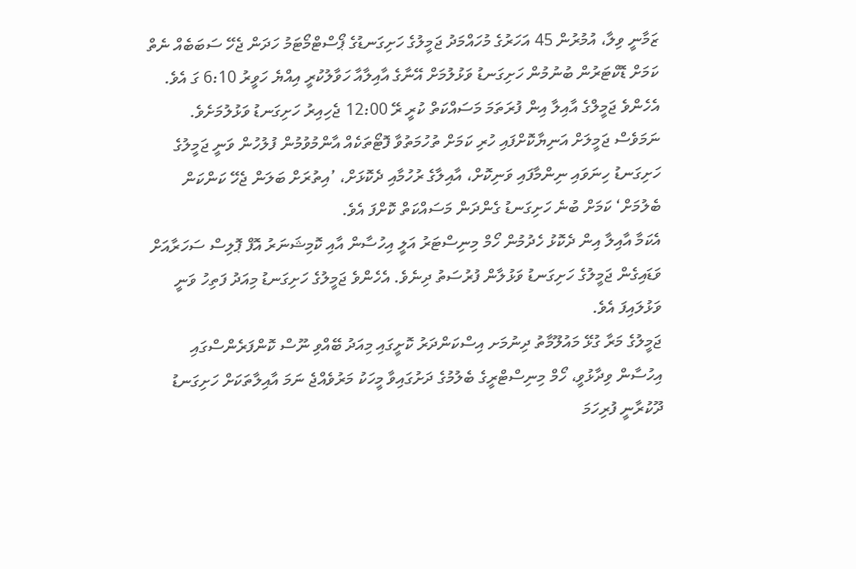ޒަމާނީ ވިލާ، އުމުރުން 45 އަހަރުގެ މުހައްމަދު ޖަމީލުގެ ހަށިގަނޑުގެ ޕޯސްޓްމޯޓަމު ހަދަން ޖެހޭ ސަބަބެއް ނެތް ކަމަށް ޑޮކްޓަރުން ބުނުމުން ހަށިގަނޑު ވަޅުލުމަށް އޭނާގެ އާއިލާއާ ހަވާލުކުރީ އިއްޔެ ހަވީރު 6:10 ގަ އެވެ. އެހެންވެ ޖަމީލްގެ އާއިލާ އިން ފުރަތަމަ މަސައްކަތް ކުރީ ރޭ 12:00 ޖެހިއިރު ހަށިގަނޑު ވަޅުލުމަށެވެ.
ނަމަވެސް ޖަމީލަށް އަނިޔާކޮށްފައި ހުރި ކަމަށް ތުހުމަތުވާ ފޮޓޯތަކެއް އާންމުވުމުން ފުލުހުން ވަނީ ޖަމީލުގެ ހަށިގަނޑު ހިނަވައި ނިންމާފައި ވަނިކޮށް، އާއިލާގެ ރުހުމާއި ދެކޮޅަށް، ’އިތުރަށް ބަލަން ޖެހޭ ކަންކަން ބެލުމަށް‘ ކަމަށް ބުނެ ހަށިގަނޑު ގެންދަން މަސައްކަތް ކޮށްފަ އެވެ.
އެކަމާ އާއިލާ އިން ދެކޮޅު ހެދުމުން ހޯމް މިނިސްޓަރު އަލީ އިހުސާން އާއި ކޮމިޝަނަރު އޮފް ޕޮލިސް ސަހަރާއަށް ވަޑައިގެން ޖަމީލުގެ ހަށިގަނޑު ވަޅުލާން ފުރުސަތު ދިނެވެ. އެހެންވެ ޖަމީލުގެ ހަށިގަނޑު މިއަދު ފަތިހު ވަނީ ވަޅުލައިފަ އެވެ.
ޖަމީލުގެ މަރާ ގުޅޭ މައުލޫމާތު ދިނުމަށ އިސްކަންދަރު ކޮށީގައި މިއަދު ބޭއްވި ނޫސް ކޮންފަރެންސްގައި އިހުސާން ވިދާޅުވީ، ހޯމް މިނިސްޓްރީގެ ބެލުމުގެ ދަށުގައިވާ މީހަކު މަރުވެއްޖެ ނަމަ އާއިލާތަކަށް ހަށިގަނޑު ދޫކުރާނީ ފުރިހަމަ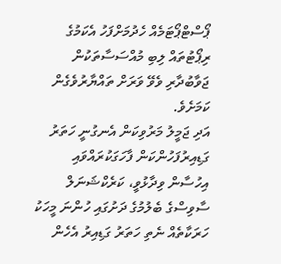ޕޯސްޓްޕޯޓަމެއް ހެދުމަށްފަހު އެކަމުގެ ރިޕޯޓުތައް ލިބި މުއްސަސާތަކުން ޖަވާބުދާރި ވެވޭ ވަރަށް ތައްޔާރުވެގެން ކަމަށެވެ.
އަދި ޖަމީލު މަރުވިކަން އެނގުނީ ހަތަރު ގަޑިއިރުފަހުންކަން ފާހަގަކުރައްވައި އިހުސާން ވިދާޅުވީ، ކަރެކްޝަނަލް ސާވިސްގެ ބެލުމުގެ ދަށުގައި ހުންނަ މީހަކު ހަރަކާތެއް ނެތި ހަތަރު ގަޑިއިރު އެހެން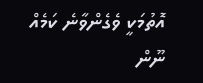އޮތުމަކީ ވެގެންވާނެ ކަމެއް ނޫން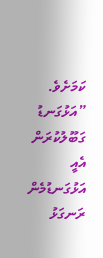ކަމަށެވެ.
”އަޅުގަނޑު ގަބޫލުކުރަން އެއީ އަޅުގަނޑުމެން ރަނގަޅު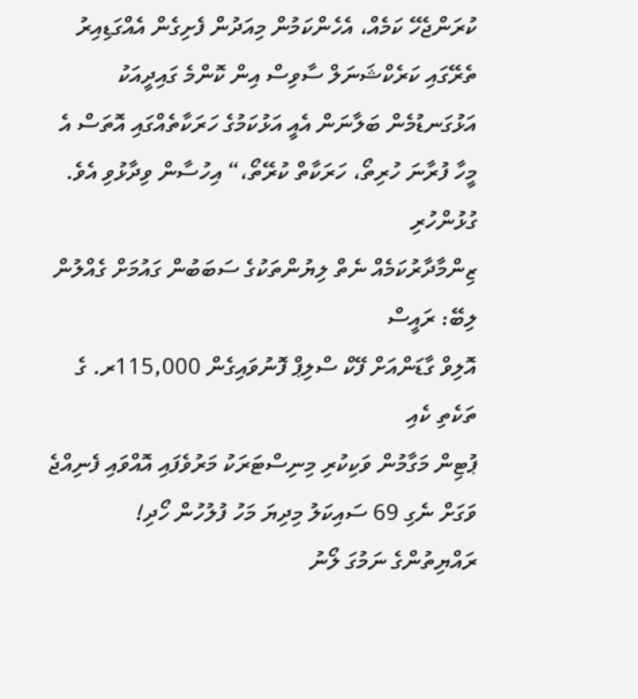ކުރަންޖެހޭ ކަމެއް، އެހެންކަމުން މިއަދުން ފެށިގެން އެއްގަޑިއިރު ތެރޭގައި ކަރެކްޝަނަލް ސާވިސް އިން ކޮންމެ ގައިދީއަކު އަޅުގަނޑުމެން ބަލާނަން އެއީ އަޅުކަމުގެ ހަރަކާތެއްގައި އޮތަސް އެ މީހާ ފުރާނަ ހުރިތޯ، ހަރަކާތް ކުރޭތޯ،“ އިހުސާން ވިދާޅުވި އެވެ.
ގުޅުންހުރި
ޒިންމާދާރުކަމެއް ނެތް ލިޔުންތަކުގެ ސަބަބުން ގައުމަށް ގެއްލުން ލިބޭ: ރައީސް
އޮލިވް ގާޑަންއަށް ފޭކް ސްލިޕް ފޮނުވައިގެން 115,000ރ. ގެ ތަކެތި ކެއި
ޕުޓިން މަގާމުން ވަކިކުރި މިނިސްޓަރަކު މަރުވެފައި އޮއްވައި ފެނިއްޖެ
ވަގަށް ނެގި 69 ސައިކަލު މިދިޔަ މަހު ފުލުހުން ހޯދި!
ރައްޔިތުންގެ ނަމުގަ ލޯނު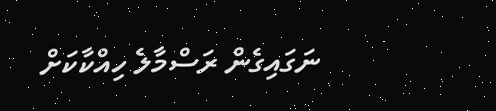ނަގައިގެން ރަސްމާލެ ހިއްކާކަށް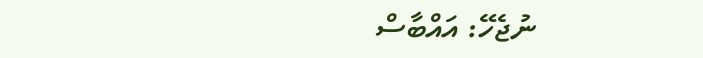ނުޖެހޭ: އައްބާސް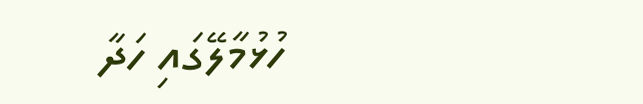ހުޅުމާލޭގައި ހަދާ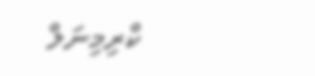ކްރިމިނަލް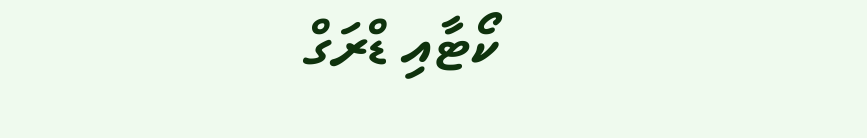ކޯޓާއި ޑްރަގް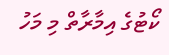ކޯޓުގެ އިމާރާތް މި މަހު